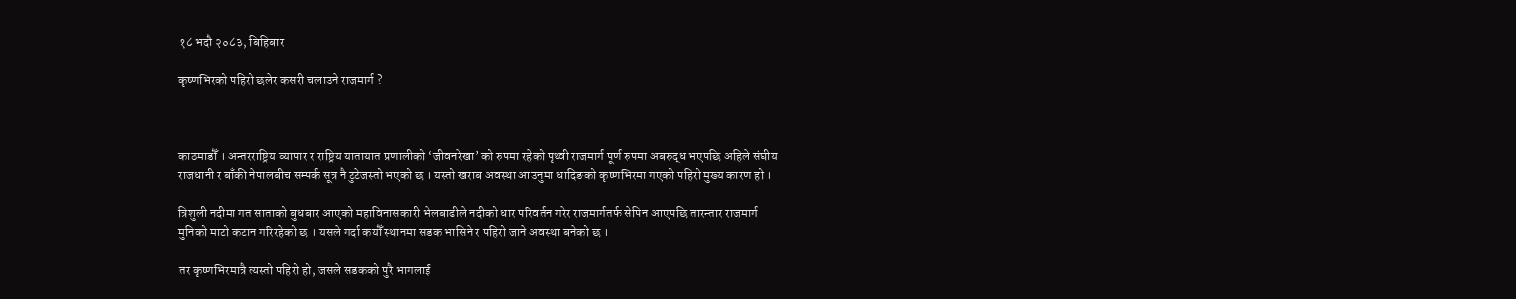१८ भदौ २०८३, बिहिबार

कृष्णभिरको पहिरो छलेर कसरी चलाउने राजमार्ग ?



काठमाडौँ । अन्तरराष्ट्रिय व्यापार र राष्ट्रिय यातायात प्रणालीको ‘जीवनरेखा’ को रुपमा रहेको पृथ्वी राजमार्ग पूर्ण रुपमा अबरुद्ध भएपछि अहिले संघीय राजधानी र बाँकी नेपालबीच सम्पर्क सूत्र नै टुटेजस्तो भएको छ । यस्तो खराब अवस्था आउनुमा धादिङको कृष्णभिरमा गएको पहिरो मुख्य कारण हो ।

त्रिशुली नदीमा गत साताको बुधबार आएको महाविनासकारी भेलबाढीले नदीको धार परिवर्तन गरेर राजमार्गतर्फ सेपिन आएपछि तारन्तार राजमार्ग मुनिको माटो कटान गरिरहेको छ । यसले गर्दा कयौँ स्थानमा सडक भासिने र पहिरो जाने अवस्था बनेको छ ।

तर कृष्णभिरमात्रै त्यस्तो पहिरो हो, जसले सडकको पुरै भागलाई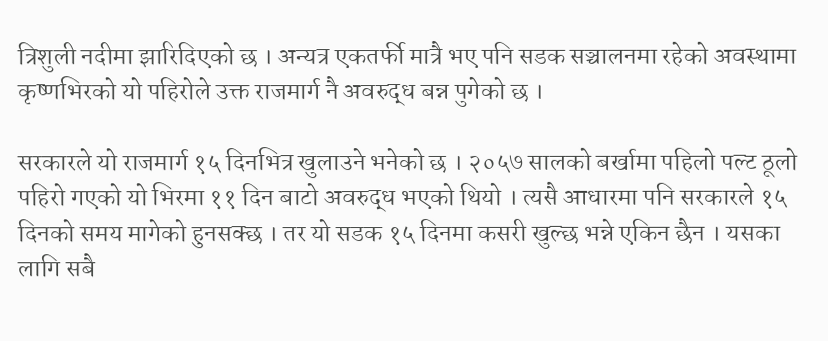त्रिशुली नदीमा झारिदिएको छ । अन्यत्र एकतर्फी मात्रै भए पनि सडक सञ्चालनमा रहेको अवस्थामा कृष्णभिरको यो पहिरोले उक्त राजमार्ग नै अवरुद्ध बन्न पुगेको छ ।

सरकारले यो राजमार्ग १५ दिनभित्र खुलाउने भनेको छ । २०५७ सालको बर्खामा पहिलो पल्ट ठूलो पहिरो गएको यो भिरमा ११ दिन बाटो अवरुद्ध भएको थियो । त्यसै आधारमा पनि सरकारले १५ दिनको समय मागेको हुनसक्छ । तर यो सडक १५ दिनमा कसरी खुल्छ भन्ने एकिन छैन । यसका लागि सबै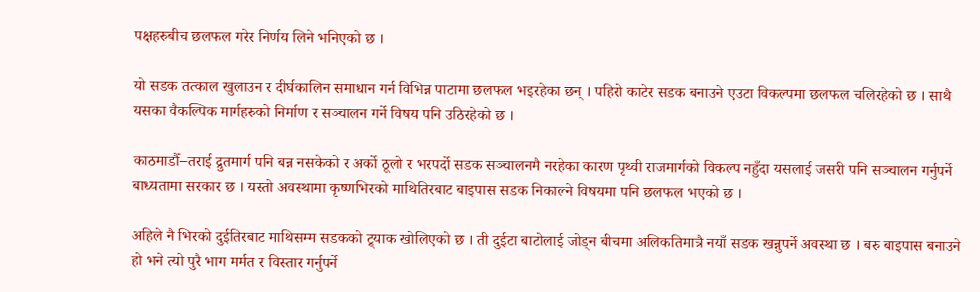पक्षहरुबीच छलफल गरेर निर्णय लिने भनिएको छ ।

यो सडक तत्काल खुलाउन र दीर्घकालिन समाधान गर्न विभिन्न पाटामा छलफल भइरहेका छन् । पहिरो काटेर सडक बनाउने एउटा विकल्पमा छलफल चलिरहेको छ । साथै यसका वैकल्पिक मार्गहरुको निर्माण र सञ्चालन गर्ने विषय पनि उठिरहेको छ ।

काठमाडौँ–तराई द्रुतमार्ग पनि बन्न नसकेको र अर्को ठूलो र भरपर्दो सडक सञ्चालनमै नरहेका कारण पृथ्वी राजमार्गको विकल्प नहुँदा यसलाई जसरी पनि सञ्चालन गर्नुपर्ने बाध्यतामा सरकार छ । यस्तो अवस्थामा कृष्णभिरको माथितिरबाट बाइपास सडक निकाल्ने विषयमा पनि छलफल भएको छ ।

अहिले नै भिरको दुईतिरबाट माथिसम्म सडकको ट्र्याक खोलिएको छ । ती दुईटा बाटोलाई जोड्न बीचमा अलिकतिमात्रै नयाँ सडक खन्नुपर्ने अवस्था छ । बरु बाइपास बनाउने हो भने त्यो पुरै भाग मर्मत र विस्तार गर्नुपर्ने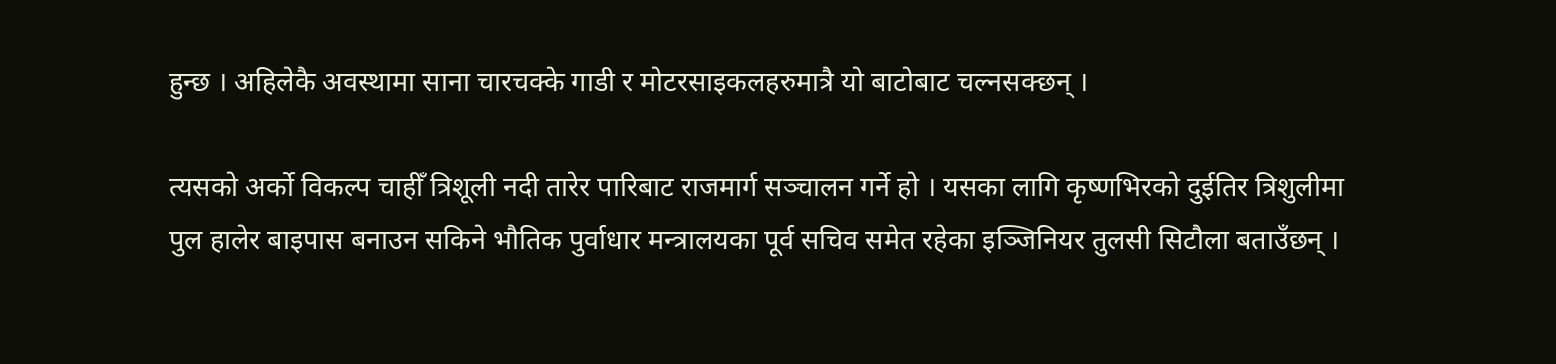हुन्छ । अहिलेकै अवस्थामा साना चारचक्के गाडी र मोटरसाइकलहरुमात्रै यो बाटोबाट चल्नसक्छन् ।

त्यसको अर्को विकल्प चाहीँ त्रिशूली नदी तारेर पारिबाट राजमार्ग सञ्चालन गर्ने हो । यसका लागि कृष्णभिरको दुईतिर त्रिशुलीमा पुल हालेर बाइपास बनाउन सकिने भौतिक पुर्वाधार मन्त्रालयका पूर्व सचिव समेत रहेका इञ्जिनियर तुलसी सिटौला बताउँछन् ।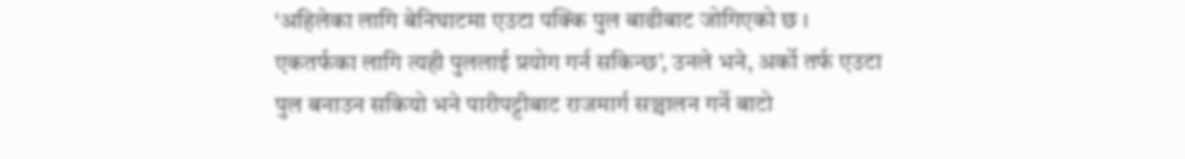‘अहिलेका लागि बेनिघाटमा एउटा पक्कि पुल बाढीबाट जोगिएको छ । एकतर्फका लागि त्यही पुललाई प्रयोग गर्न सकिन्छ’, उनले भने, अर्को तर्फ एउटा पुल बनाउन सकियो भने पारीपट्टीबाट राजमार्ग सञ्चालन गर्ने बाटो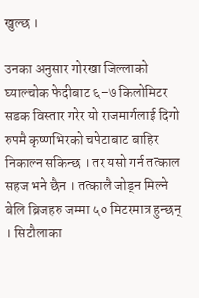खुल्छ ।

उनका अनुसार गोरखा जिल्लाको घ्याल्चोक फेदीबाट ६–७ किलोमिटर सडक विस्तार गरेर यो राजमार्गलाई दिगो रुपमै कृष्णभिरको चपेटाबाट बाहिर निकाल्न सकिन्छ । तर यसो गर्न तत्काल सहज भने छैन । तत्कालै जोड्न मिल्ने बेलि ब्रिजहरु जम्मा ५० मिटरमात्र हुन्छन् । सिटौलाका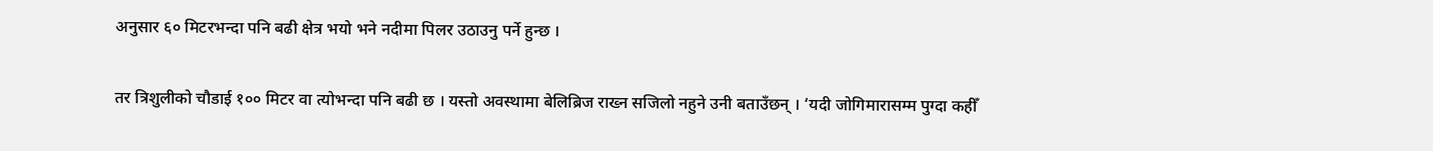अनुसार ६० मिटरभन्दा पनि बढी क्षेत्र भयो भने नदीमा पिलर उठाउनु पर्ने हुन्छ ।

तर त्रिशुलीको चौडाई १०० मिटर वा त्योभन्दा पनि बढी छ । यस्तो अवस्थामा बेलिब्रिज राख्न सजिलो नहुने उनी बताउँछन् । ‘यदी जोगिमारासम्म पुग्दा कहीँ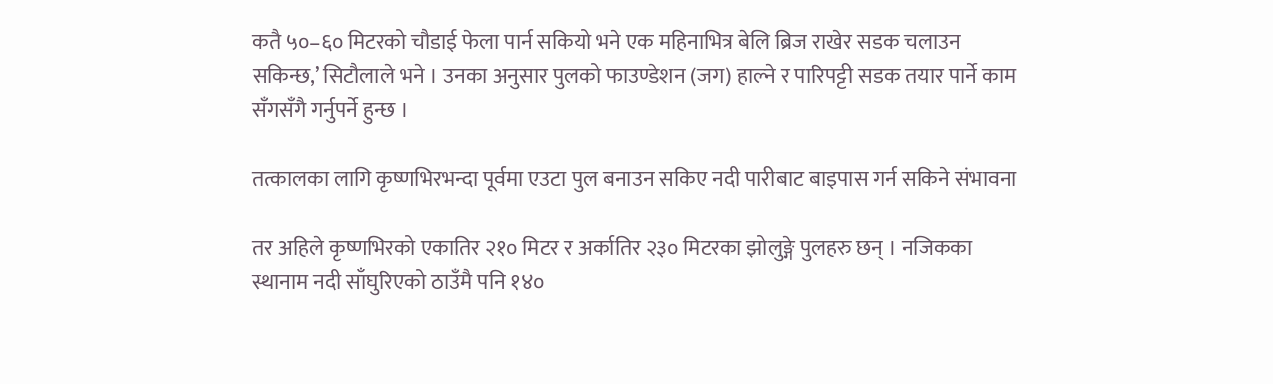कतै ५०–६० मिटरको चौडाई फेला पार्न सकियो भने एक महिनाभित्र बेलि ब्रिज राखेर सडक चलाउन सकिन्छ,’ सिटौलाले भने । उनका अनुसार पुलको फाउण्डेशन (जग) हाल्ने र पारिपट्टी सडक तयार पार्ने काम सँगसँगै गर्नुपर्ने हुन्छ ।

तत्कालका लागि कृष्णभिरभन्दा पूर्वमा एउटा पुल बनाउन सकिए नदी पारीबाट बाइपास गर्न सकिने संभावना

तर अहिले कृष्णभिरको एकातिर २१० मिटर र अर्कातिर २३० मिटरका झोलुङ्गे पुलहरु छन् । नजिकका स्थानाम नदी साँघुरिएको ठाउँमै पनि १४०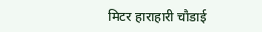मिटर हाराहारी चौडाई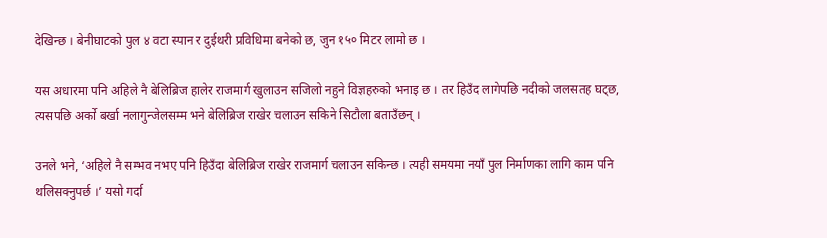देखिन्छ । बेनीघाटको पुल ४ वटा स्पान र दुईथरी प्रविधिमा बनेको छ, जुन १५० मिटर लामो छ ।

यस अधारमा पनि अहिले नै बेलिब्रिज हालेर राजमार्ग खुलाउन सजिलो नहुने विज्ञहरुको भनाइ छ । तर हिउँद लागेपछि नदीको जलसतह घट्छ, त्यसपछि अर्को बर्खा नलागुन्जेलसम्म भने बेलिब्रिज राखेर चलाउन सकिने सिटौला बताउँछन् ।

उनले भने, ‘अहिले नै सम्भव नभए पनि हिउँदा बेलिब्रिज राखेर राजमार्ग चलाउन सकिन्छ । त्यही समयमा नयाँ पुल निर्माणका लागि काम पनि थलिसक्नुपर्छ ।’ यसो गर्दा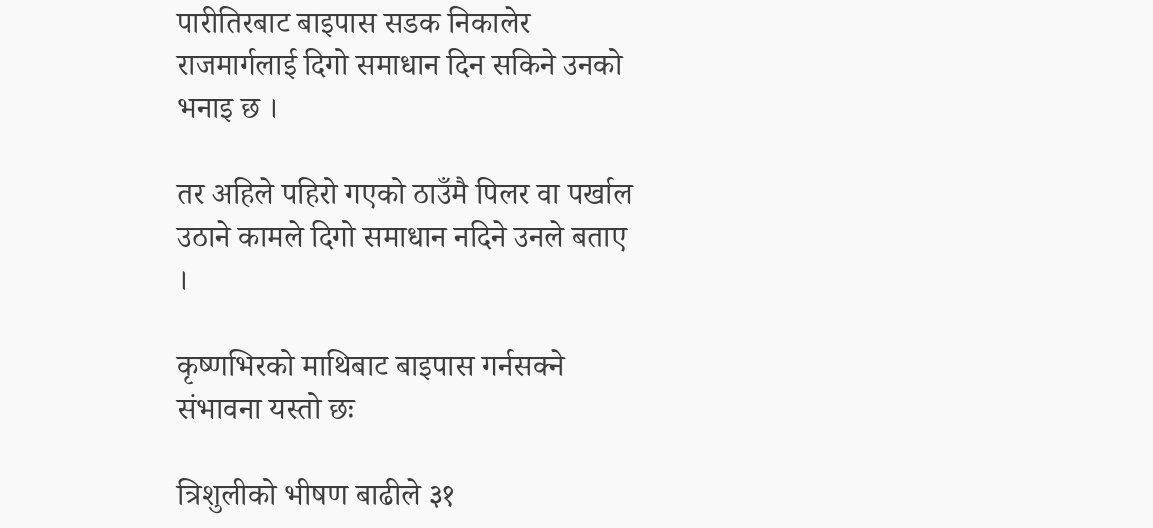पारीतिरबाट बाइपास सडक निकालेर राजमार्गलाई दिगो समाधान दिन सकिने उनको भनाइ छ ।

तर अहिले पहिरो गएको ठाउँमै पिलर वा पर्खाल उठाने कामले दिगो समाधान नदिने उनले बताए ।

कृष्णभिरको माथिबाट बाइपास गर्नसक्ने संभावना यस्तो छः

त्रिशुलीको भीषण बाढीले ३१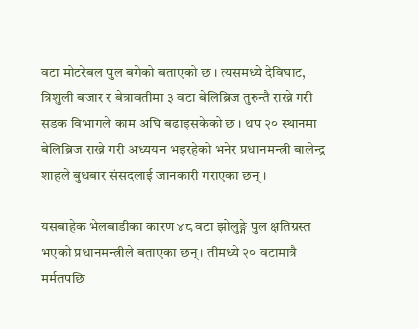वटा मोटरेबल पुल बगेको बताएको छ । त्यसमध्ये देविघाट, त्रिशुली बजार र बेत्रावतीमा ३ वटा बेलिब्रिज तुरुन्तै राख्ने गरी सडक विभागले काम अघि बढाइसकेको छ । थप २० स्थानमा बेलिब्रिज राख्ने गरी अध्ययन भइरहेको भनेर प्रधानमन्त्री बालेन्द्र शाहले बुधबार संसदलाई जानकारी गराएका छन् ।

यसबाहेक भेलबाडीका कारण ४८ वटा झोलुङ्गे पुल क्षतिग्रस्त भएको प्रधानमन्त्रीले बताएका छन् । तीमध्ये २० वटामात्रै मर्मतपछि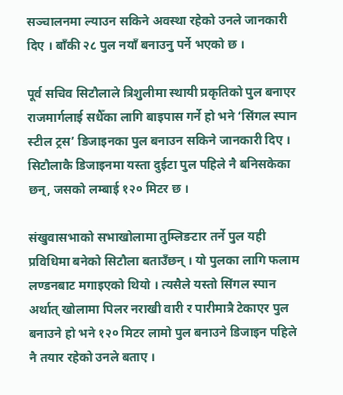सञ्चालनमा ल्याउन सकिने अवस्था रहेको उनले जानकारी दिए । बाँकी २८ पुल नयाँ बनाउनु पर्ने भएको छ ।

पूर्व सचिव सिटौलाले त्रिशुलीमा स्थायी प्रकृतिको पुल बनाएर राजमार्गलाई सधैँका लागि बाइपास गर्ने हो भने ‘सिंगल स्पान स्टील ट्रस’ डिजाइनका पुल बनाउन सकिने जानकारी दिए । सिटौलाकै डिजाइनमा यस्ता दुईटा पुल पहिले नै बनिसकेका छन्, जसको लम्बाई १२० मिटर छ ।

संखुवासभाको सभाखोलामा तुम्लिङटार तर्ने पुल यही प्रविधिमा बनेको सिटौला बताउँछन् । यो पुलका लागि फलाम लण्डनबाट मगाइएको थियो । त्यसैले यस्तो सिंगल स्पान अर्थात् खोलामा पिलर नराखी वारी र पारीमात्रै टेकाएर पुल बनाउने हो भने १२० मिटर लामो पुल बनाउने डिजाइन पहिले नै तयार रहेको उनले बताए ।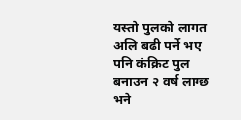यस्तो पुलको लागत अलि बढी पर्ने भए पनि कंक्रिट पुल बनाउन २ वर्ष लाग्छ भने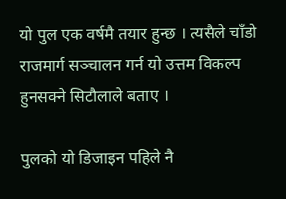यो पुल एक वर्षमै तयार हुन्छ । त्यसैले चाँडो राजमार्ग सञ्चालन गर्न यो उत्तम विकल्प हुनसक्ने सिटौलाले बताए ।

पुलको यो डिजाइन पहिले नै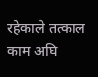रहेकाले तत्काल काम अघि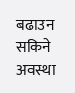बढाउन सकिने अवस्था